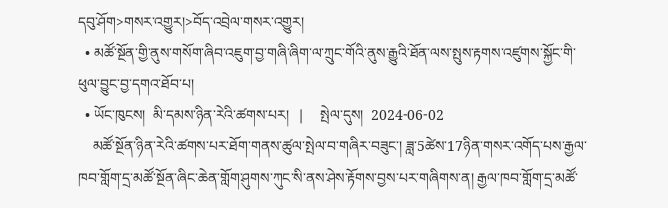དབུ་ཤོག>གསར་འགྱུར།>བོད་འབྲེལ་གསར་འགྱུར།
  • མཚོ་སྔོན་གྱི་ནུས་གསོག་ཞིབ་འཇུག་བྱ་གཞི་ཞིག་ལ་ཀྲུང་གོའི་ནུས་རྒྱུའི་ཐོན་ལས་སྤུས་རྟགས་འཛུགས་སྐྱོང་གི་ཕུལ་བྱུང་བྱ་དགའ་ཐོབ་པ།
  • ཡོང་ཁུངས།  མི་དམས་ཉིན་རེའི་ཚགས་པར།   |     སྤེལ་དུས།  2024-06-02
    མཚོ་སྔོན་ཉིན་རེའི་ཚགས་པར་ཐོག་གནས་ཚུལ་སྤེལ་བ་གཞིར་བཟུང་། ཟླ་5ཚེས་17ཉིན་གསར་འགོད་པས་རྒྱལ་ཁབ་གློག་དྲ་མཚོ་སྔོན་ཞིང་ཆེན་གློག་ཤུགས་ཀུང་སི་ནས་ཤེས་རྟོགས་བྱས་པར་གཞིགས་ན། རྒྱལ་ཁབ་གློག་དྲ་མཚོ་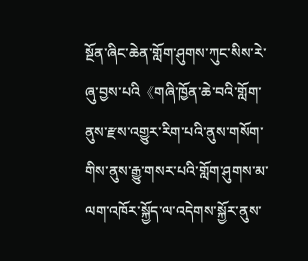སྔོན་ཞིང་ཆེན་གློག་ཤུགས་ཀུང་སིས་རེ་ཞུ་བྱས་པའི《གཞི་ཁྱོན་ཆེ་བའི་གློག་ནུས་རྫས་འགྱུར་རིག་པའི་ནུས་གསོག་གིས་ནུས་རྒྱུ་གསར་པའི་གློག་ཤུགས་མ་ལག་འཁོར་སྐྱོད་ལ་འདེགས་སྐྱོར་ནུས་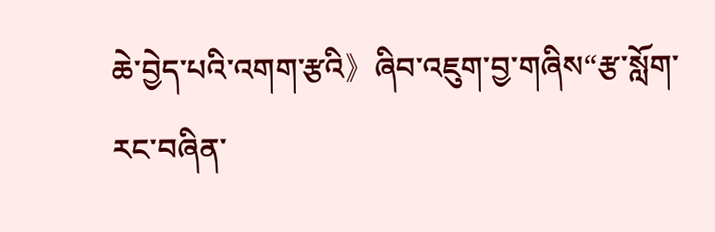ཆེ་བྱེད་པའི་འགག་རྩའི》ཞིབ་འཇུག་བྱ་གཞིས“རྩ་སློག་རང་བཞིན་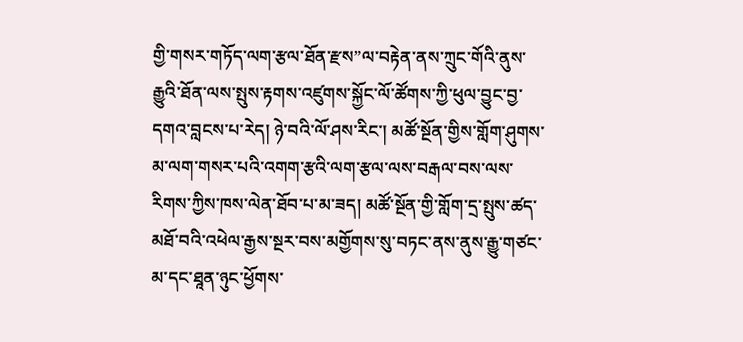གྱི་གསར་གཏོད་ལག་རྩལ་ཐོན་རྫས”ལ་བརྟེན་ནས་ཀྲུང་གོའི་ནུས་རྒྱུའི་ཐོན་ལས་སྤུས་རྟགས་འཛུགས་སྐྱོང་ལོ་ཚོགས་ཀྱི་ཕུལ་བྱུང་བྱ་དགའ་བླངས་པ་རེད། ཉེ་བའི་ལོ་ཤས་རིང་། མཚོ་སྔོན་གྱིས་གློག་ཤུགས་མ་ལག་གསར་པའི་འགག་རྩའི་ལག་རྩལ་ལས་བརྒལ་བས་ལས་རིགས་ཀྱིས་ཁས་ལེན་ཐོབ་པ་མ་ཟད། མཚོ་སྔོན་གྱི་གློག་དྲ་སྤུས་ཚད་མཐོ་བའི་འཕེལ་རྒྱས་སྔར་བས་མགྱོགས་སུ་བཏང་ནས་ནུས་རྒྱུ་གཙང་མ་དང་ཐཱན་ཉུང་ཕྱོགས་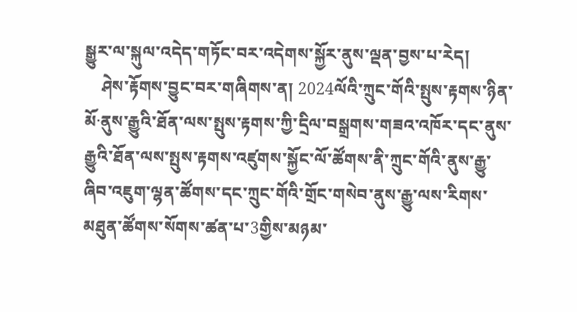སྒྱུར་ལ་སྐུལ་འདེད་གཏོང་བར་འདེགས་སྐྱོར་ནུས་ལྡན་བྱས་པ་རེད།
    ཤེས་རྟོགས་བྱུང་བར་གཞིགས་ན། 2024ལོའི་ཀྲུང་གོའི་སྤུས་རྟགས་ཉིན་མོ·ནུས་རྒྱུའི་ཐོན་ལས་སྤུས་རྟགས་ཀྱི་དྲིལ་བསྒྲགས་གཟའ་འཁོར་དང་ནུས་རྒྱུའི་ཐོན་ལས་སྤུས་རྟགས་འཛུགས་སྐྱོང་ལོ་ཚོགས་ནི་ཀྲུང་གོའི་ནུས་རྒྱུ་ཞིབ་འཇུག་ལྷན་ཚོགས་དང་ཀྲུང་གོའི་གྲོང་གསེབ་ནུས་རྒྱུ་ལས་རིགས་མཐུན་ཚོགས་སོགས་ཚན་པ་3གྱིས་མཉམ་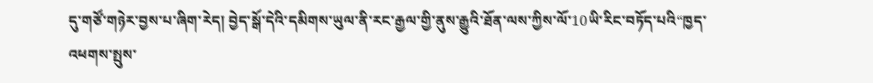དུ་གཙོ་གཉེར་བྱས་པ་ཞིག་རེད། བྱེད་སྒོ་དེའི་དམིགས་ཡུལ་ནི་རང་རྒྱལ་གྱི་ནུས་རྒྱུའི་ཐོན་ལས་ཀྱིས་ལོ་10ཡི་རིང་བཏོད་པའི“ཁྱད་འཕགས་སྤུས་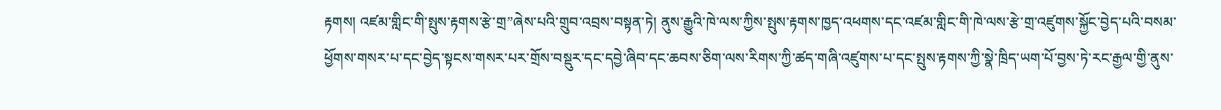རྟགས། འཛམ་གླིང་གི་སྤུས་རྟགས་རྩེ་གྲ”ཞེས་པའི་གྲུབ་འབྲས་བསྟན་ཏེ། ནུས་རྒྱུའི་ཁེ་ལས་ཀྱིས་སྤུས་རྟགས་ཁྱད་འཕགས་དང་འཛམ་གླིང་གི་ཁེ་ལས་རྩེ་གྲ་འཛུགས་སྐྱོང་བྱེད་པའི་བསམ་ཕྱོགས་གསར་པ་དང་བྱེད་སྟངས་གསར་པར་གྲོས་བསྡུར་དང་དབྱེ་ཞིབ་དང་ཆབས་ཅིག་ལས་རིགས་ཀྱི་ཚད་གཞི་འཛུགས་པ་དང་སྤུས་རྟགས་ཀྱི་སྣེ་ཁྲིད་ཡག་པོ་བྱས་ཏེ་རང་རྒྱལ་གྱི་ནུས་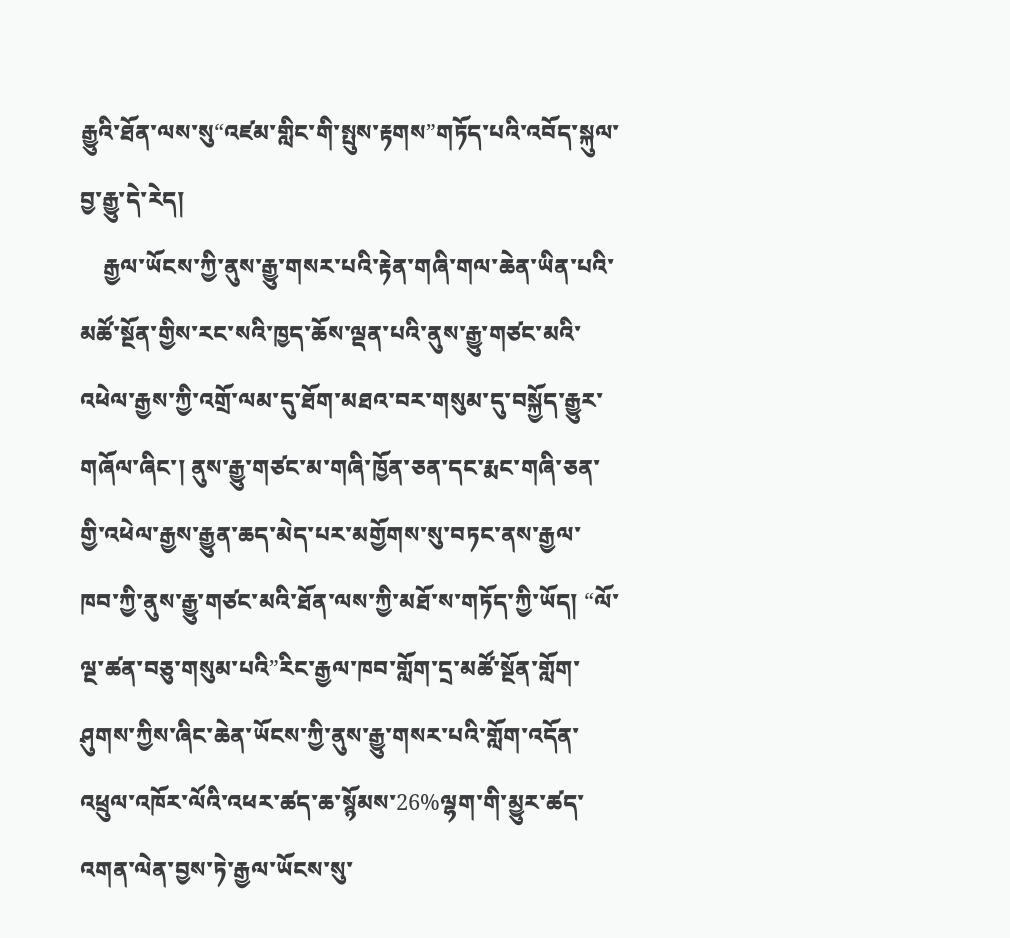རྒྱུའི་ཐོན་ལས་སུ“འཛམ་གླིང་གི་སྤུས་རྟགས”གཏོད་པའི་འབོད་སྐུལ་བྱ་རྒྱུ་དེ་རེད།
    རྒྱལ་ཡོངས་ཀྱི་ནུས་རྒྱུ་གསར་པའི་རྟེན་གཞི་གལ་ཆེན་ཡིན་པའི་མཚོ་སྔོན་གྱིས་རང་སའི་ཁྱད་ཆོས་ལྡན་པའི་ནུས་རྒྱུ་གཙང་མའི་འཕེལ་རྒྱས་ཀྱི་འགྲོ་ལམ་དུ་ཐོག་མཐའ་བར་གསུམ་དུ་བསྐྱོད་རྒྱུར་གཞོལ་ཞིང་། ནུས་རྒྱུ་གཙང་མ་གཞི་ཁྱོན་ཅན་དང་རྨང་གཞི་ཅན་གྱི་འཕེལ་རྒྱས་རྒྱུན་ཆད་མེད་པར་མགྱོགས་སུ་བཏང་ནས་རྒྱལ་ཁབ་ཀྱི་ནུས་རྒྱུ་གཙང་མའི་ཐོན་ལས་ཀྱི་མཐོ་ས་གཏོད་ཀྱི་ཡོད། “ལོ་ལྔ་ཚན་བཅུ་གསུམ་པའི”རིང་རྒྱལ་ཁབ་གློག་དྲ་མཚོ་སྔོན་གློག་ཤུགས་ཀྱིས་ཞིང་ཆེན་ཡོངས་ཀྱི་ནུས་རྒྱུ་གསར་པའི་གློག་འདོན་འཕྲུལ་འཁོར་ལོའི་འཕར་ཚད་ཆ་སྙོམས་26%ལྷག་གི་མྱུར་ཚད་འགན་ལེན་བྱས་ཏེ་རྒྱལ་ཡོངས་སུ་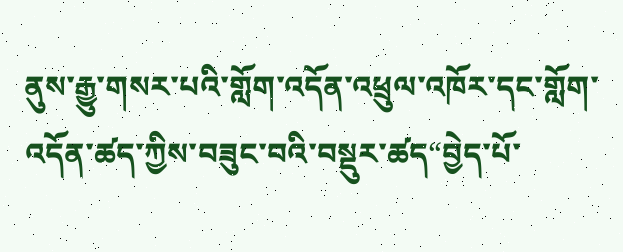ནུས་རྒྱུ་གསར་པའི་གློག་འདོན་འཕྲུལ་འཁོར་དང་གློག་འདོན་ཚད་ཀྱིས་བཟུང་བའི་བསྡུར་ཚད“བྱེད་པོ་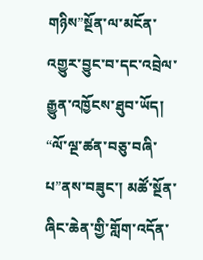གཉིས”སྔོན་ལ་མངོན་འགྱུར་བྱུང་བ་དང་འབྲེལ་རྒྱུན་འཁྱོངས་ཐུབ་ཡོད། “ལོ་ལྔ་ཚན་བཅུ་བཞི་པ”ནས་བཟུང་། མཚོ་སྔོན་ཞིང་ཆེན་གྱི་གློག་འདོན་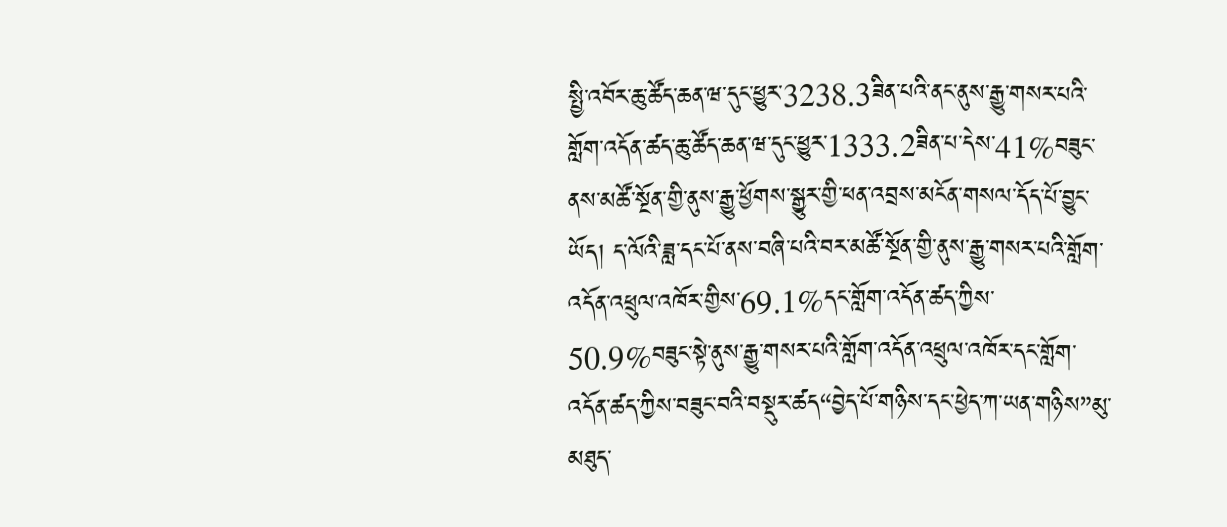སྤྱི་འབོར་ཆུ་ཚོད་ཆན་ཝ་དུང་ཕྱུར་3238.3ཟིན་པའི་ནང་ནུས་རྒྱུ་གསར་པའི་གློག་འདོན་ཚད་ཆུ་ཚོད་ཆན་ཝ་དུང་ཕྱུར་1333.2ཟིན་པ་དེས་41%བཟུང་ནས་མཚོ་སྔོན་གྱི་ནུས་རྒྱུ་ཕྱོགས་སྒྱུར་གྱི་ཕན་འབྲས་མངོན་གསལ་དོད་པོ་བྱུང་ཡོད། ད་ལོའི་ཟླ་དང་པོ་ནས་བཞི་པའི་བར་མཚོ་སྔོན་གྱི་ནུས་རྒྱུ་གསར་པའི་གློག་འདོན་འཕྲུལ་འཁོར་གྱིས་69.1%དང་གློག་འདོན་ཚད་ཀྱིས་50.9%བཟུང་སྟེ་ནུས་རྒྱུ་གསར་པའི་གློག་འདོན་འཕྲུལ་འཁོར་དང་གློག་འདོན་ཚད་ཀྱིས་བཟུང་བའི་བསྡུར་ཚད“བྱེད་པོ་གཉིས་དང་ཕྱེད་ཀ་ཡན་གཉིས”མུ་མཐུད་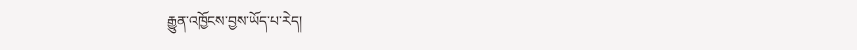རྒྱུན་འཁྱོངས་བྱས་ཡོད་པ་རེད།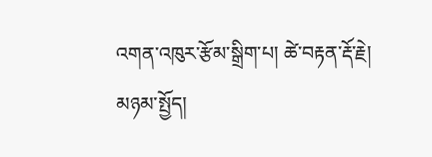འགན་འཁུར་རྩོམ་སྒྲིག་པ། ཚེ་བརྟན་རྡོ་རྗེ།
མཉམ་སྤྱོད།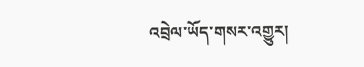འབྲེལ་ཡོད་གསར་འགྱུར།